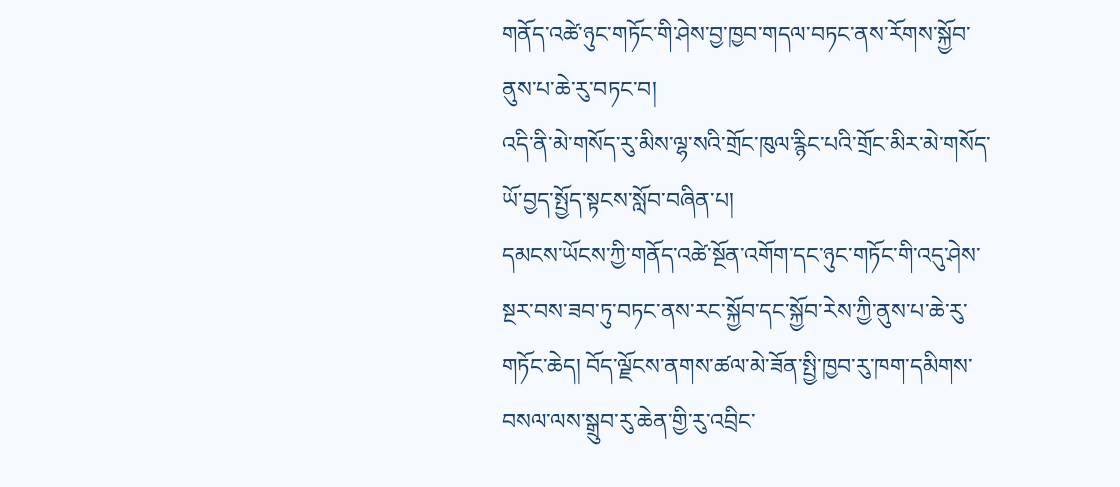གནོད་འཚེ་ཉུང་གཏོང་གི་ཤེས་བྱ་ཁྱབ་གདལ་བཏང་ནས་རོགས་སྐྱོབ་ནུས་པ་ཆེ་རུ་བཏང་བ།
འདི་ནི་མེ་གསོད་རུ་མིས་ལྷ་སའི་གྲོང་ཁུལ་རྙིང་པའི་གྲོང་མིར་མེ་གསོད་ཡོ་བྱད་སྤྱོད་སྟངས་སློབ་བཞིན་པ།
དམངས་ཡོངས་ཀྱི་གནོད་འཚེ་སྔོན་འགོག་དང་ཉུང་གཏོང་གི་འདུ་ཤེས་སྔར་བས་ཟབ་ཏུ་བཏང་ནས་རང་སྐྱོབ་དང་སྐྱོབ་རེས་ཀྱི་ནུས་པ་ཆེ་རུ་གཏོང་ཆེད། བོད་ལྗོངས་ནགས་ཚལ་མེ་ཟོན་སྤྱི་ཁྱབ་རུ་ཁག་དམིགས་བསལ་ལས་སྒྲུབ་རུ་ཆེན་གྱི་རུ་འབྲིང་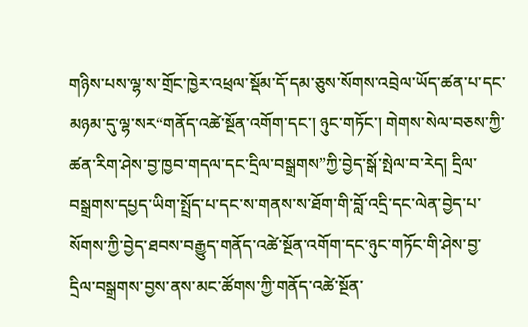གཉིས་པས་ལྷ་ས་གྲོང་ཁྱེར་འཕྲལ་སྡོམ་དོ་དམ་ཅུས་སོགས་འབྲེལ་ཡོད་ཚན་པ་དང་མཉམ་དུ་ལྷ་སར“གནོད་འཚེ་སྔོན་འགོག་དང་། ཉུང་གཏོང་། གེགས་སེལ་བཅས་ཀྱི་ཚན་རིག་ཤེས་བྱ་ཁྱབ་གདལ་དང་དྲིལ་བསྒྲགས”ཀྱི་བྱེད་སྒོ་སྤེལ་བ་རེད། དྲིལ་བསྒྲགས་དཔྱད་ཡིག་སྤྲོད་པ་དང་ས་གནས་ས་ཐོག་གི་བློ་འདྲི་དང་ལེན་བྱེད་པ་སོགས་ཀྱི་བྱེད་ཐབས་བརྒྱུད་གནོད་འཚེ་སྔོན་འགོག་དང་ཉུང་གཏོང་གི་ཤེས་བྱ་དྲིལ་བསྒྲགས་བྱས་ནས་མང་ཚོགས་ཀྱི་གནོད་འཚེ་སྔོན་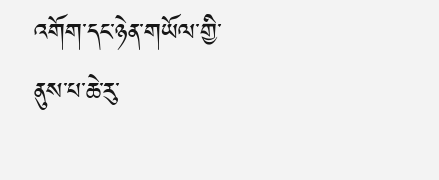འགོག་དང་ཉེན་གཡོལ་གྱི་ནུས་པ་ཆེ་རུ་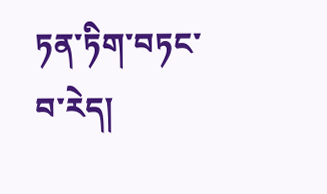ཏན་ཏིག་བཏང་བ་རེད།